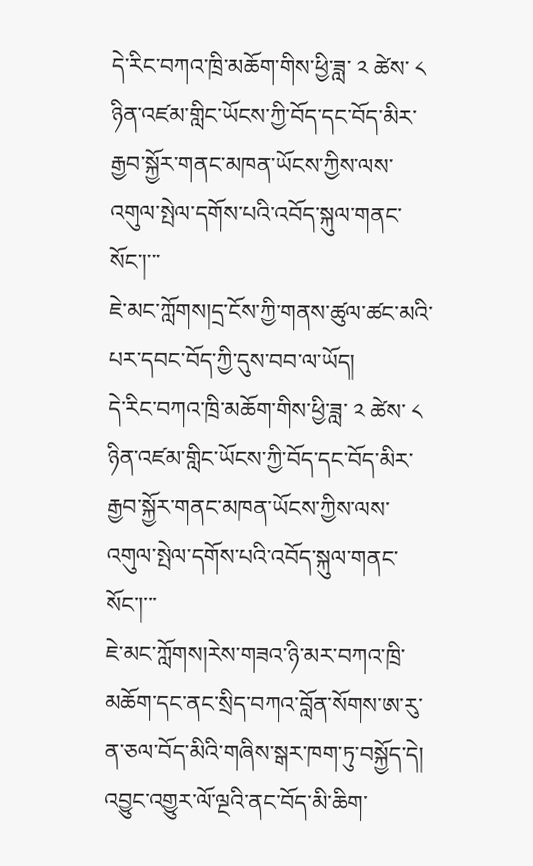དེ་རིང་བཀའ་ཁྲི་མཆོག་གིས་ཕྱི་ཟླ་ ༢ ཚེས་ ༨ ཉིན་འཛམ་གླིང་ཡོངས་ཀྱི་བོད་དང་བོད་མིར་རྒྱབ་སྐྱོར་གནང་མཁན་ཡོངས་ཀྱིས་ལས་འགུལ་སྤེལ་དགོས་པའི་འབོད་སྐུལ་གནང་སོང་།་་་
ཇེ་མང་ཀློགས།དྲ་ངོས་ཀྱི་གནས་ཚུལ་ཚང་མའི་པར་དབང་བོད་ཀྱི་དུས་བབ་ལ་ཡོད།
དེ་རིང་བཀའ་ཁྲི་མཆོག་གིས་ཕྱི་ཟླ་ ༢ ཚེས་ ༨ ཉིན་འཛམ་གླིང་ཡོངས་ཀྱི་བོད་དང་བོད་མིར་རྒྱབ་སྐྱོར་གནང་མཁན་ཡོངས་ཀྱིས་ལས་འགུལ་སྤེལ་དགོས་པའི་འབོད་སྐུལ་གནང་སོང་།་་་
ཇེ་མང་ཀློགས།རེས་གཟའ་ཉི་མར་བཀའ་ཁྲི་མཆོག་དང་ནང་སྲིད་བཀའ་བློན་སོགས་ཨ་རུ་ན་ཅལ་བོད་མིའི་གཞིས་སྒར་ཁག་ཏུ་བསྐྱོད་དེ། འབྱུང་འགྱུར་ལོ་ལྔའི་ནང་བོད་མི་ཆིག་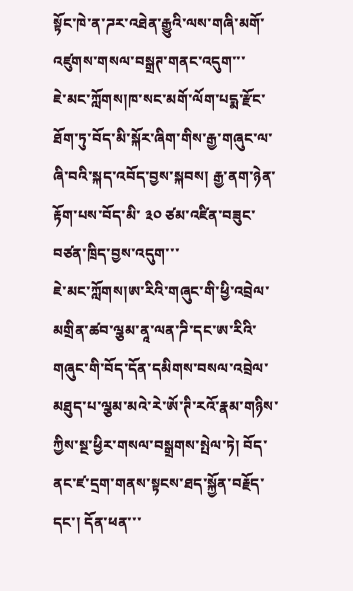སྟོང་ཁེ་ན་ཌར་འཐེན་རྒྱུའི་ལས་གཞི་མགོ་འཛུགས་གསལ་བསྒྲཊ་གནང་འདུག་་་
ཇེ་མང་ཀློགས།ཁ་སང་མགོ་ལོག་པདྨ་རྫོང་ཐོག་ཏུ་བོད་མི་སྐོར་ཞིག་གིས་རྒྱ་གཞུང་ལ་ཞི་བའི་སྐད་འབོད་བྱས་སྐབས། རྒྱ་ནག་ཉེན་རྟོག་པས་བོད་མི་ ༣༠ ཙམ་འཛིན་བཟུང་བཙན་ཁྲིད་བྱས་འདུག་་་
ཇེ་མང་ཀློགས།ཨ་རིའི་གཞུང་གི་ཕྱི་འབྲེལ་མགྲིན་ཚབ་ལྕམ་ནཱ་ལན་ཌི་དང་ཨ་རིའི་གཞུང་གི་བོད་དོན་དམིགས་བསལ་འབྲེལ་མཐུད་པ་ལྕམ་མའེ་རེ་ཨོ་ཊི་རའོ་རྣམ་གཉིས་ཀྱིས་སྔ་ཕྱིར་གསལ་བསྒྲགས་སྤེལ་ཏེ། བོད་ནང་ཛ་དྲག་གནས་སྟངས་ཐད་སྐྱོན་བརྗོད་དང་། དོན་ཕན་་་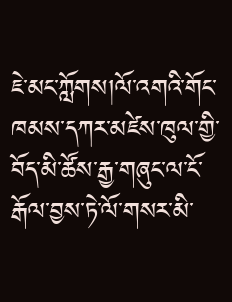ཇེ་མང་ཀློགས།ལོ་འགའི་གོང་ཁམས་དཀར་མཛེས་ཁུལ་གྱི་བོད་མི་ཚོས་རྒྱ་གཞུང་ལ་ངོ་རྒོལ་བྱས་ཏེ་ལོ་གསར་མི་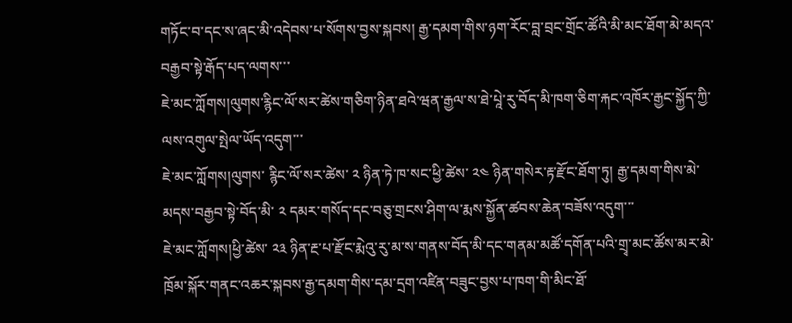གཏོང་བ་དང་ས་ཞང་མི་འདེབས་པ་སོགས་བྱས་སྐབས། རྒྱ་དམག་གིས་ཉག་རོང་བླ་བྲང་གྲོང་ཚོའི་མི་མང་ཐོག་མེ་མདའ་བརྒྱབ་སྟེ་རྒོད་པད་ལགས་་་
ཇེ་མང་ཀློགས།ལུགས་རྙིང་ལོ་སར་ཚེས་གཅིག་ཉིན་ཐའེ་ཝན་རྒྱལ་ས་ཐེ་པཱེ་རུ་བོད་མི་ཁག་ཅིག་རྐང་འཁོར་རྒྱང་སྐྱོད་ཀྱི་ལས་འགུལ་སྤེལ་ཡོད་འདུག་་་
ཇེ་མང་ཀློགས།ལུགས་ རྙིང་ལོ་སར་ཚེས་ ༢ ཉིན་ཏེ་ཁ་སང་ཕྱི་ཚེས་ ༢༤ ཉིན་གསེར་རྟ་རྫོང་ཐོག་ཏུ། རྒྱ་དམག་གིས་མེ་མདས་བརྒྱབ་སྟེ་བོད་མི་ ༢ དམར་གསོད་དང་བཅུ་གྲངས་ཤིག་ལ་རྨས་སྐྱོན་ཚབས་ཆེན་བཟོས་འདུག་་་
ཇེ་མང་ཀློགས།ཕྱི་ཚེས་ ༢༣ ཉིན་རྔ་པ་རྫོང་རྨེའུ་རུ་མ་ས་གནས་བོད་མི་དང་གནམ་མཚོ་དགོན་པའི་གྲྭ་མང་ཚོས་མར་མེ་ཁྲོམ་སྐོར་གནང་འཆར་སྐབས་རྒྱ་དམག་གིས་དམ་དྲག་འཛིན་བཟུང་བྱས་པ་ཁག་གི་མིང་ཐོ་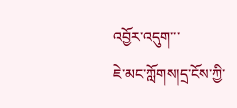འབྱོར་འདུག་་་
ཇེ་མང་ཀློགས།དྲ་ངོས་ཀྱི་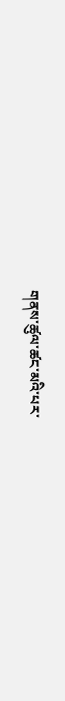གནས་ཚུལ་ཚང་མའི་པར་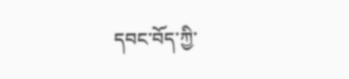དབང་བོད་ཀྱི་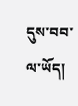དུས་བབ་ལ་ཡོད།